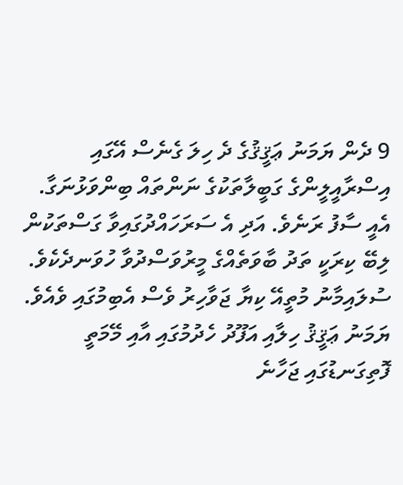9 ދެން ޔަމަނު ޢަޤީޤުގެ ދެ ހިލަ ގެނެސް އޭގައި އިސްރާއީލީންގެ ގަބީލާތަކުގެ ނަންތައް ބިންވަޅުނަގާ.
އެއީ ސާފު ރަނެވެ. އަދި އެ ސަރަހައްދުގައިވާ ގަސްތަކުން ލިބޭ ކިރަކީ ތަދު ބާވަތެއްގެ މީރުވަސްދުވާ ހުވަނދެކެވެ. ސުލައިމާނު މުތީއޭ ކިޔާ ޖަވާހިރު ވެސް އެބިމުގައި ވެއެވެ.
ޔަމަނު ޢަޤީޤު ހިލާއި އަފޫދު ހެދުމުގައި އާއި މޭމަތީ ފޮތިގަނޑުގައި ޖަހާނެ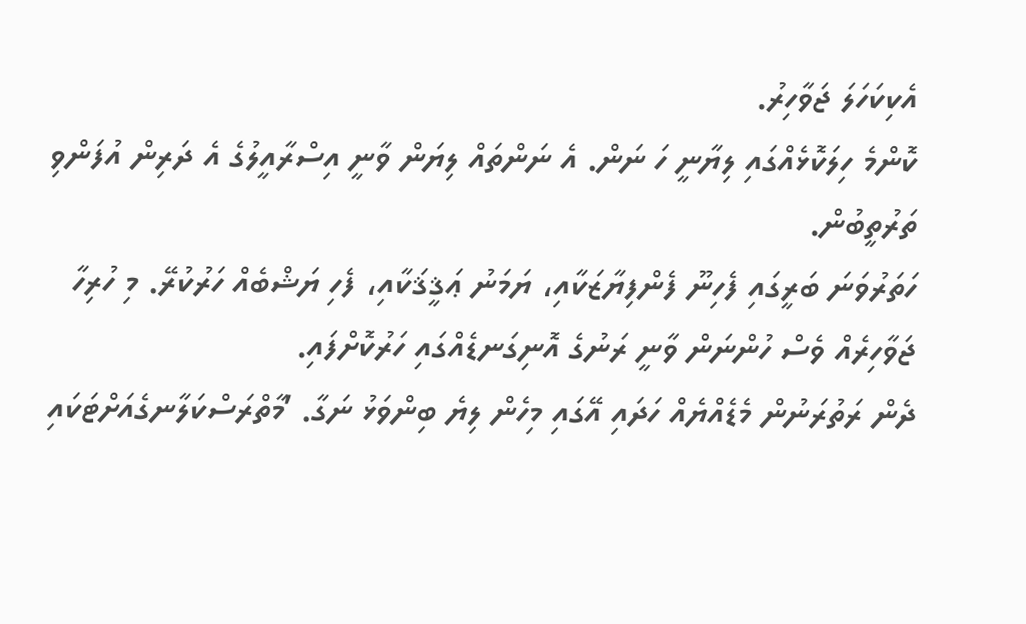އެކިކަހަލަ ޖަވާހިރު.
ކޮންމެ ހިލަކޮޅެއްގައި ލިޔާނީ ހަ ނަން. އެ ނަންތައް ލިޔަން ވާނީ އިސްރާއީލުގެ އެ ދަރިން އުފަންވި ތަރުތީބުން.
ހަތަރުވަނަ ބަރީގައި ފެހިނޫ ފެންފިޔާޒަކާއި، ޔަމަނު ޢަޤީޤަކާއި، ފެހި ޔަޝްބެއް ހަރުކުރޭ. މި ހުރިހާ ޖަވާހިރެއް ވެސް ހުންނަން ވާނީ ރަނުގެ އޮނިގަނޑެއްގައި ހަރުކޮށްފައި.
ދެން ރަތުރަނުން މެޑެއްޔެއް ހަދައި އޭގައި މިހެން ލިޔެ ބިންވަޅު ނަގާ. ’މާތްރަސްކަލާނގެއަށްޓަކައި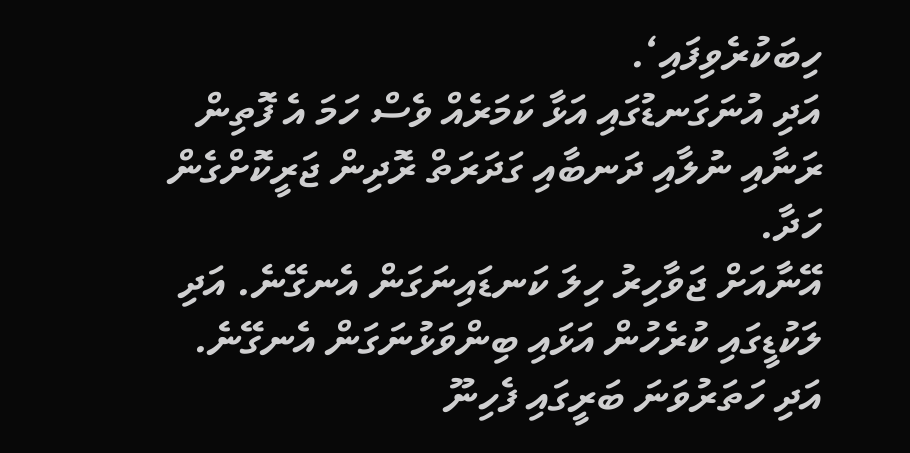ހިބަކުރެވިފައި‘.
އަދި އުނަގަނޑުގައި އަޅާ ކަމަރެއް ވެސް ހަމަ އެ ފޮތިން ރަނާއި ނުލާއި ދަނބާއި ގަދަރަތް ރޮދިން ޖަރީކޮށްގެން ހަދާ.
އޭނާއަށް ޖަވާހިރު ހިލަ ކަނޑައިނަގަން އެނގޭނެ. އަދި ލަކުޑީގައި ކުރެހުން އަޅައި ބިންވަޅުނަގަން އެނގޭނެ.
އަދި ހަތަރުވަނަ ބަރީގައި ފެހިނޫ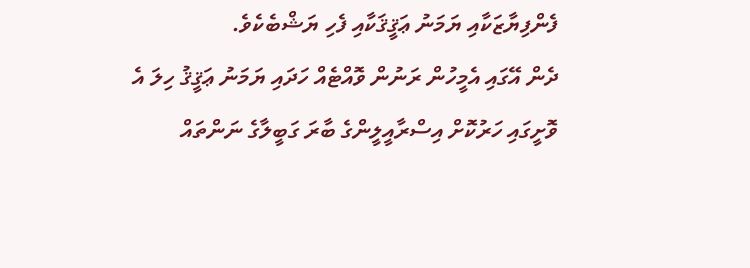ފެންފިޔާޒަކާއި ޔަމަނު ޢަޤީޤަކާއި ފެހި ޔަޝްބެކެވެ.
ދެން އޭގައި އެމީހުން ރަނުން ވޮއްޓެއް ހަދައި ޔަމަނު ޢަޤީޤު ހިލަ އެ ވޮށީގައި ހަރުކޮށް އިސްރާއީލީންގެ ބާރަ ގަބީލާގެ ނަންތައް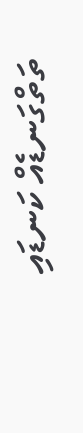ތަތްގަނޑެއް ކަނޑައި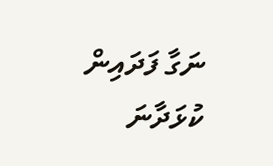ނަގާ ފަދައިން ކުޅަދާނަ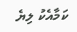ކަމާއެކު ލިޔެ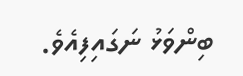ބިންވަޅު ނަގައިފިއެވެ.